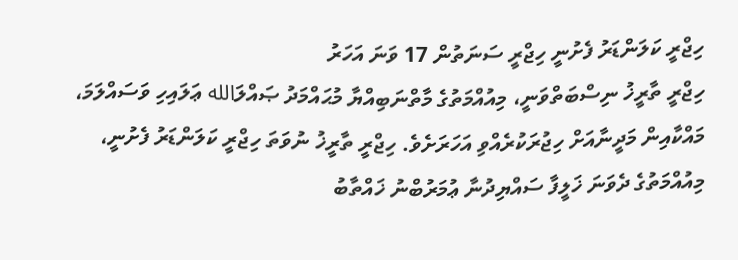ހިޖްރީ ކަލަންޑަރު ފެށުނީ ހިޖްރީ ސަނަތުން 17 ވަނަ އަހަރު
ހިޖްރީ ތާރީޚު ނިސްބަތްވަނީ، މިއުއްމަތުގެ މާތްނަބިއްޔާ މުޙައްމަދު ޞައްލަالله ޢަލައިހި ވަސައްލަމަ، މައްކާއިން މަދީނާއަށް ހިޖުރަކުރެއްވި އަހަރަށެވެ. ހިޖްރީ ތާރީޚު ނުވަތަ ހިޖްރީ ކަލަންޑަރު ފެށުނީ، މިއުއްމަތުގެ ދެވަނަ ޚަލީފާ ސައްޔިދުނާ ޢުމަރުބްނު ޚައްތާބު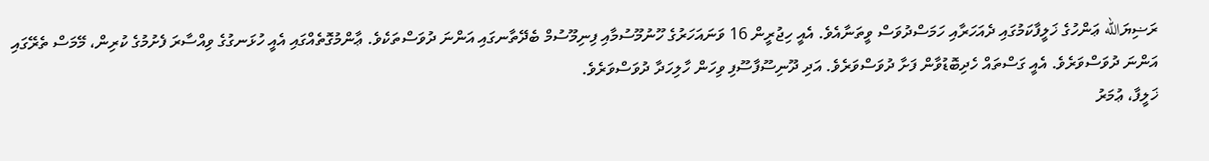ރަޟިޔަالله ޢަންހުގެ ޚަލީފާކަމުގައި ދެއަހަރާއި ހަމަސްދުވަސް ވީތަނާއެވެ. އެއީ ހިޖުރީން 16 ވަނައަހަރުގެ ހޫނުމޫސުމާއި ފިނިމޫސުމް ބެދޭތާނގައި އަންނަ ދުވަސްތަކެވެ. ޢާންމުގޮތެއްގައި އެއީ ހުޅަނގުގެ ވިއްސާރަ ފެށުމުގެ ކުރިން، މޭމަސް ތެރޭގައި އަންނަ ދުވަސްވަރެވެ. އެއީ ގަސްތައް ހެދިބޮޑުވާން ފަށާ ދުވަސްވަރެވެ. އަދި ދޫނިސޫފާސޫފި ވިހަން ހާލިހަދާ ދުވަސްވަރެވެ.
ޚަލީފާ، ޢުމަރު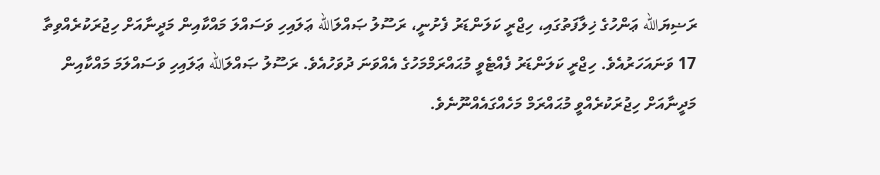ރަޟިޔަالله ޢަންހުގެ ޚިލާފަތުގައި، ހިޖްރީ ކަލަންޑަރު ފެށުނީ، ރަސޫލު ޞައްލަالله ޢަލައިހި ވަސައްލަ މައްކާއިން މަދީނާއަށް ހިޖުރަކުރެއްވިތާ 17 ވަނައަހަރުއެވެ. ހިޖްރީ ކަލަންޑަރު ފެއްޓެވީ މުޙައްރަމްމަހުގެ އެއްވަނަ ދުވަހުއެވެ. ރަސޫލު ޞައްލަالله ޢަލައިހި ވަސައްލަމަ މައްކާއިން މަދީނާއަށް ހިޖުރަކުރެއްވީ މުޙައްރަމް މަހެއްގައެއްނޫނެވެ.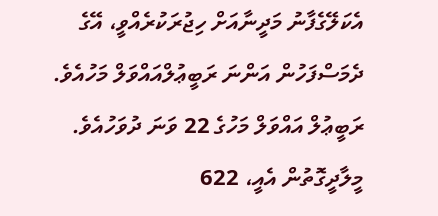އެކަލޭގެފާނު މަދީނާއަށް ހިޖުރަކުރެއްވީ، އޭގެ ދެމަސްފަހުން އަންނަ ރަބީޢުލްއައްވަލް މަހުއެވެ. ރަބީޢުލް އައްވަލް މަހުގެ 22 ވަނަ ދުވަހުއެވެ. މީލާދީގޮތުން އެއީ، 622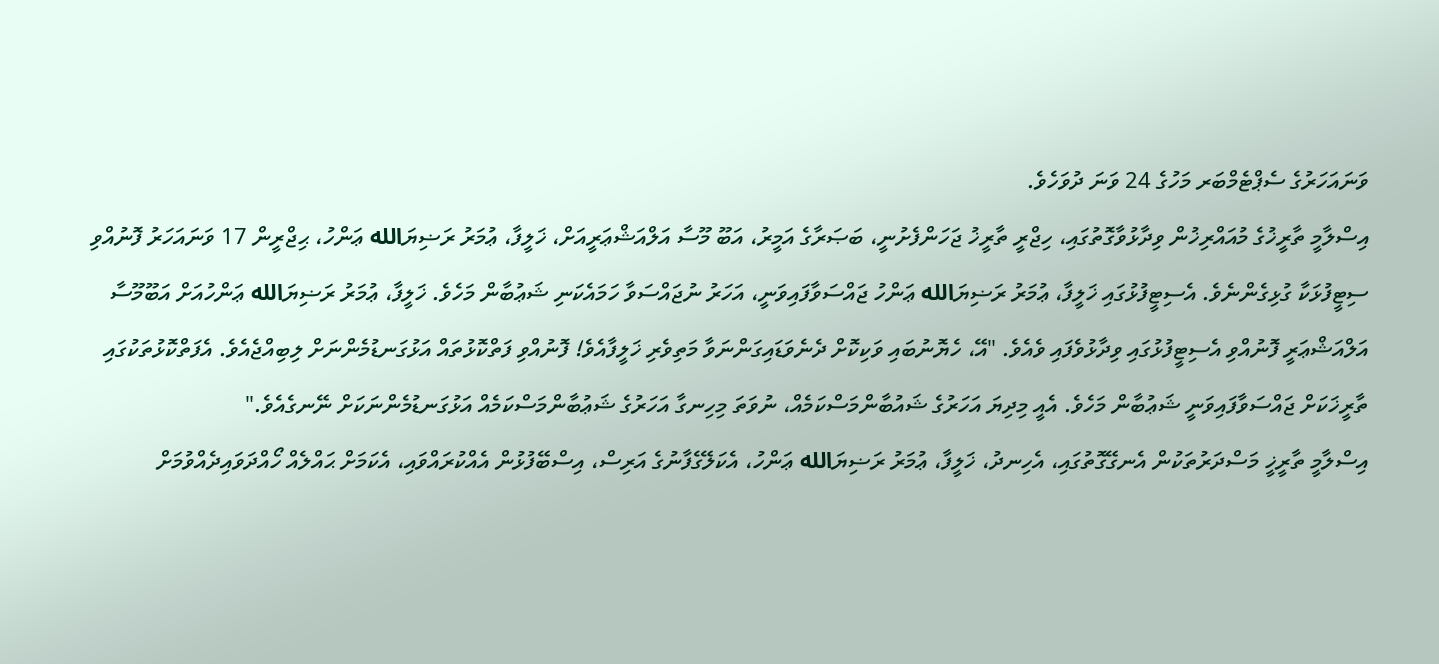ވަނައަހަރުގެ ސެޕްޓެމްބަރ މަހުގެ 24 ވަނަ ދުވަހެވެ.
އިސްލާމީ ތާރީޚުގެ މުއައްރިޚުން ވިދާޅުވާގޮތުގައި، ހިޖްރީ ތާރީޚު ޖަހަންފެށުނީ، ބަޞަރާގެ އަމީރު، އަބޫ މޫސާ އަލްއަޝްޢަރީއަށް، ޚަލީފާ، ޢުމަރު ރަޟިޔަالله ޢަންހު، ޙިޖްރީން 17 ވަނައަހަރު ފޮނުއްވި ސިޓީފުޅަކާ ގުޅިގެންނެވެ. އެސިޓީފުޅުގައި ޚަލީފާ، ޢުމަރު ރަޟިޔަالله ޢަންހު ޖައްސަވާފައިވަނީ، އަހަރު ނުޖައްސަވާ ހަމައެކަނި ޝަޢުބާން މަހެވެ. ޚަލީފާ، ޢުމަރު ރަޟިޔަالله ޢަންހުއަށް އަބޫމޫސާ އަލްއަޝްޢަރީ ފޮނުއްވި އެސިޓީފުޅުގައި ވިދާޅުވެފައި ވެއެވެ. "އޭ، ހެޔޮނުބައި ވަކިކޮށް ދެނެވަޑައިގަންނަވާ މަތިވެރި ޚަލީފާއެވެ! ފޮނުއްވި ފަތްކޮޅުތައް އަޅުގަނޑުމެންނަށް ލިބިއްޖެއެވެ. އެފަތްކޮޅުތަކުގައި ތާރީޚަކަށް ޖައްސަވާފައިވަނީ ޝަޢުބާން މަހެވެ. އެއީ މިދިޔަ އަހަރުގެ ޝައުބާންމަސްކަމެއް، ނުވަތަ މިހިނގާ އަހަރުގެ ޝަޢުބާންމަސްކަމެއް އަޅުގަނޑުމެންނަކަށް ނޭނގެއެވެ."
އިސްލާމީ ތާރީޚީ މަސްދަރުތަކުން އެނގޭގޮތުގައި، އެހިނދު، ޚަލީފާ، ޢުމަރު ރަޟިޔަالله ޢަންހު، އެކަލޭގެފާނުގެ އަރިސް، އިސްބޭފުޅުން އެއްކުރައްވައި، އެކަމަށް ޙައްލެއް ހޯއްދަވައިދެއްވުމަށް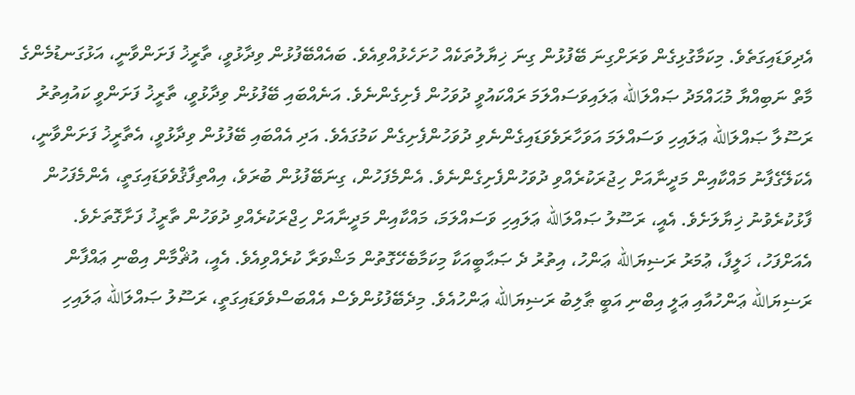އެދިވަޑައިގަތެވެ. މިކަމާގުޅިގެން ވަރަށްގިނަ ބޭފުޅުން ގިނަ ޚިޔާލުތަކެއް ހުށަހެޅުއްވިއެވެ. ބައެއްބޭފުޅުން ވިދާޅުވީ، ތާރީޚު ފަށަންވާނީ، އަޅުގަނޑުމެންގެ މާތް ނަބިއްޔާ މުޙައްމަދު ޞައްލަالله ޢަލައިވަސައްލަމަ ރައްކައުވީ ދުވަހުން ފެށިގެންނެވެ. އަނެއްބައި ބޭފުޅުން ވިދާޅުވީ، ތާރީޚު ފަށަންވީ ކައުއިތުރު ރަސޫލާ ޞައްލަالله ޢަލައިހި ވަސައްލަމަ އަވަހާރަވެވަޑައިގެންނެވި ދުވަހުންފެށިގެން ކަމުގައެވެ. އަދި އެއްބައި ބޭފުޅުން ވިދާޅުވީ، އެތާރީޚު ފަށަންވާނީ، އެކަލޭގެފާނު މައްކާއިން މަދީނާއަށް ހިޖުރަކުރެއްވި ދުވަހުންފެށިގެންނެވެ. އެންމެފަހުން، ގިނަބޭފުޅުން ބުރަވެ، އިއްތިފާޤުވެވަޑައިގަތީ، އެންމެފަހުން ފާޅުކުރެވުނު ޚިޔާލަށެވެ. އެއީ، ރަސޫލު ޞައްލަالله ޢަލައިހި ވަސައްލަމަ، މައްކާއިން މަދީނާއަށް ހިޖްރަކުރެއްވި ދުވަހުން ތާރީޚު ފަށާގޮތަށެވެ.
އެއަށްފަހު، ޚަލީފާ، ޢުމަރު ރަޟިޔަالله ޢަންހު، އިތުރު ދެ ޞަޙާބީއަކާ މިކަމާބެހޭގޮތުން މަޝްވަރާ ކުރެއްވިއެވެ. އެއީ، އުޘްމާން އިބްނި ޢައްފާން ރަޟިޔަالله ޢަންހުއާއި ޢަލީ އިބްނި އަބީ ޠާލިބު ރަޟިޔަالله ޢަންހުއެވެ. މިދެބޭފުޅުންވެސް އެއްބަސްވެވަޑައިގަތީ، ރަސޫލު ޞައްލަالله ޢަލައިހި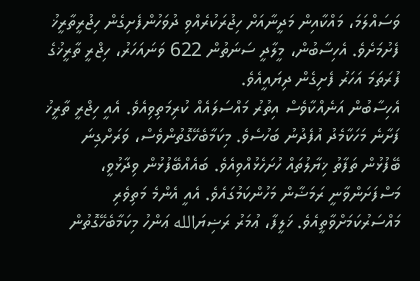ވަސައްލަމަ، މައްކާއިން މަދީނާއަށް ހިޖުރަކުރެއްވި ދުވަހުންފެށިގެން ހިޖުރީތާރީޚު ފެށުމަށެވެ. އެހިސާބުން، މީލާދީ ސަނަތުން 622 ވަނައަހަރު، ހިޖްރީ ތާރީޚުގެ ފުރަތަމަ އަހަރު ފެށިގެން ދިޔައީއެވެ.
އެހިސާބުން އަނެއްކާވެސް އިތުރު މައްސަލައެއް ކުރިމަތިވިއެވެ. އެއީ ހިޖްރީ ތާރީޚު ފަށާނެ މަހަކާމެދު އުފެދުނު ބަހުސެވެ. މިކަމާބެހޭގޮތުންވެސް، ވަރަށްގިނަ ބޭފުޅުން ތަފާތު ޚިޔާލުތައް ހުށަހެޅުއްވިއެވެ. ބައެއްބޭފުޅުން ވިދާޅުވީ، މަސްފަށަންވާނީ ރަމަޟާން މަހުންކަމުގައެވެ. އެއީ އެންމެ މަތިވެރި މައްސަރުކަމަށްވާތީއެވެ. ޚަލީފާ، ޢުމަރު ރަޟިޔަالله ޢަންހު މިކަމާބެހޭގޮތުން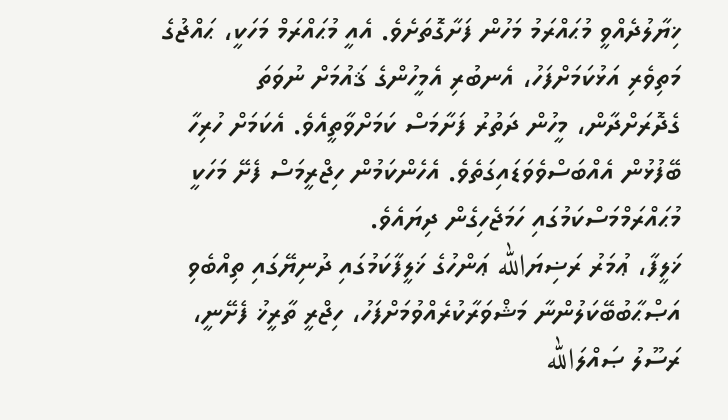ޚިޔާލުދެއްވީ މުޙައްރަމު މަހުން ފަށާގޮތަށެވެ. އެއީ މުޙައްރަމް މަހަކީ، ޙައްޖުގެ މަތިވެރި އަޅުކަމަށްފަހު، އެނބުރި އެމީހުންގެ ޤައުމަށް ނުވަތަ ގެދޮރަށްދާން، މީހުން ދަތުރު ފަށާމަސް ކަމަށްވާތީއެވެ. އެކަމަށް ހުރިހާ ބޭފުޅުން އެއްބަސްވެވަޑައިގަތެވެ. އެހެންކަމުން ހިޖްރީމަސް ފެށޭ މަހަކީ މުޙައްރަމްމަސްކަމުގައި ހަމަޖެހިގެން ދިޔައެވެ.
ޚަލީފާ، ޢުމަރު ރަޟިޔަالله ޢަންހުގެ ޚަލީފާކަމުގައި ދުނިޔޭގައި ތިއްބެވި އަޞްޙާބުބޭކަލުންނާ މަޝްވަރާކުރެއްވުމަށްފަހު، ހިޖްރީ ތާރީޚު ފެށޭނީ، ރަސޫލު ޞައްލަالله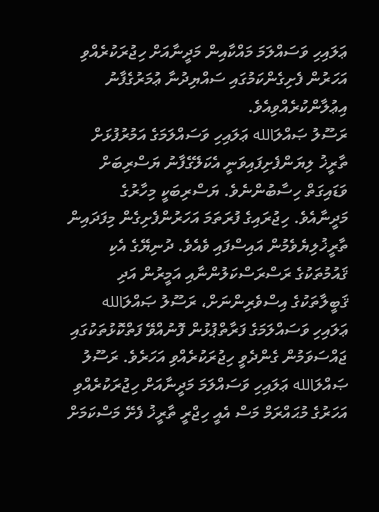ޢަލައިހި ވަސައްލަމަ މައްކާއިން މަދީނާއަށް ހިޖުރަކުރެއްވި އަހަރުން ފެށިގެންކަމުގައި ސައްޔިދުނާ ޢުމަރުގެފާނު އިޢުލާންކުރެއްވިއެވެ.
ރަސޫލު ޞައްލަالله ޢަލައިހި ވަސައްލަމަގެ އަމުރުފުޅަށް ތާރީޚު ލިޔަންފެށިފައިވަނީ އެކަލޭގެފާނު ޔަސްރިބަށް ވަޑައިގަތް ހިސާބުންނެވެ. ޔަސްރިބަކީ މިހާރުގެ މަދީނާއެވެ. ހިޖުރައިގެ ފުރަތަމަ އަހަރުންފެށިގެން މިފަދައިން ތާރީޚުލިޔެވެމުން އައިސްފައި ވެއެވެ. ދުނިޔޭގެ އެކި ޤައުމުތަކުގެ ރަސްރަސްކަލުންނާއި އަމީރުން އަދި ޤަބީލާތަކުގެ އިސްވެރިންނަށް، ރަސޫލު ޞައްލަالله ޢަލައިހި ވަސައްލަމަގެ ފަރާތްޕުޅުން ފޮނުއްވޭ ފަތްކޮޅުތަކުގައި ޖައްސަވަމުން ގެންދެވީ ހިޖުރަކުރެއްވި އަހަރެވެ. ރަސޫލު ޞައްލަالله ޢަލައިހި ވަސައްލަމަ މަދީނާއަށް ހިޖުރަކުރެއްވި އަހަރުގެ މުޙައްރަމް މަސް އެއީ ހިޖްރީ ތާރީޚު ފެށޭ މަސްކަމަށް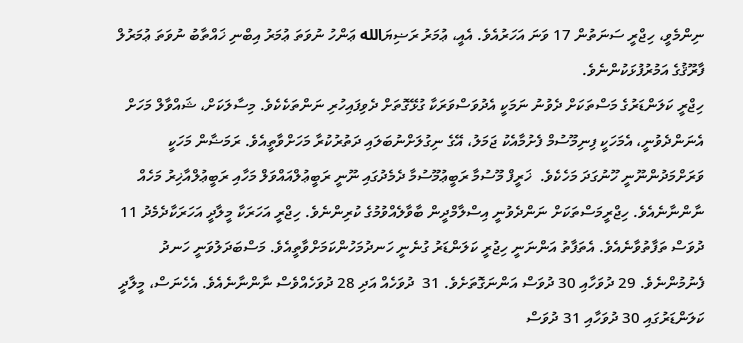ނިންމެވީ، ހިޖްރީ ސަނަތުން 17 ވަނަ އަހަރުއެވެ. އެއީ، ޢުމަރު ރަޟިޔަالله ޢަންހު ނުވަތަ ޢުމަރު އިބްނި ޚައްތާބު ނުވަތަ ޢުމަރުލް ފާރޫޤުގެ އަމުރުފުޅަކުންނެވެ.
ހިޖްރީ ކަލަންޑަރުގެ މަސްތަކަށް ދެވުނު ނަމަކީ އެދުވަސްވަރަކާ ގުޅޭގޮތަށް ދެވިފައިހުރި ނަންތަކެކެވެ. މިސާލަކަށް، ޝައްވާލް މަހަށް އެނަންދެވުނީ، އެމަހަކީ ފިނިމޫސުމް ފެށުމާއެކު ޖަމަލު، އޭގެ ނިގުލަށްނުބަލައި ދަތުރުކުރާ މަހަށްވާތީއެވެ. ރަމަޟާން މަހަކީ ވަރަށްމަދުންނޫނީ ހޫނުގަދަ މަހެކެވެ.  ޚަރީފް މޫސުމާ ރަބީޢުމޫސުމާ ދެމެދުގައި ނޫނީ ރަބީޢުލްއައްވަލް މަހާއި ރަބީޢުލްއާޚިރު މަހެއް ނާންނާނެއެވެ. ހިޖްރީމަސްތަކަށް ނަންދެވުނީ އިސްލާމްދީން ބާވާލެއްވުމުގެ ކުރިންނެވެ. ހިޖްރީ އަހަރަކާ މީލާދީ އަހަރަކާދެމެދު 11 ދުވަސް ތަފާތުވާނެއެވެ. އެތަފާތު އަންނަނީ ހިޖުރީ ކަލަންޑަރު ގުނެނީ ހަނދުމަހުންކަމަށްވާތީއެވެ. މަސްބަދަލުވަނީ ހަނދު ފެނުމުންނެވެ. 29 ދުވަހާއި 30 ދުވަސް އަންނަގޮތަށެވެ. 31  ދުވަހެއް އަދި 28 ދުވަހެއްވެސް ނާންނާނެއެވެ. އެހެނަސް، މީލާދީ ކަލަންޑަރުގައި 30 ދުވަހާއި 31 ދުވަސް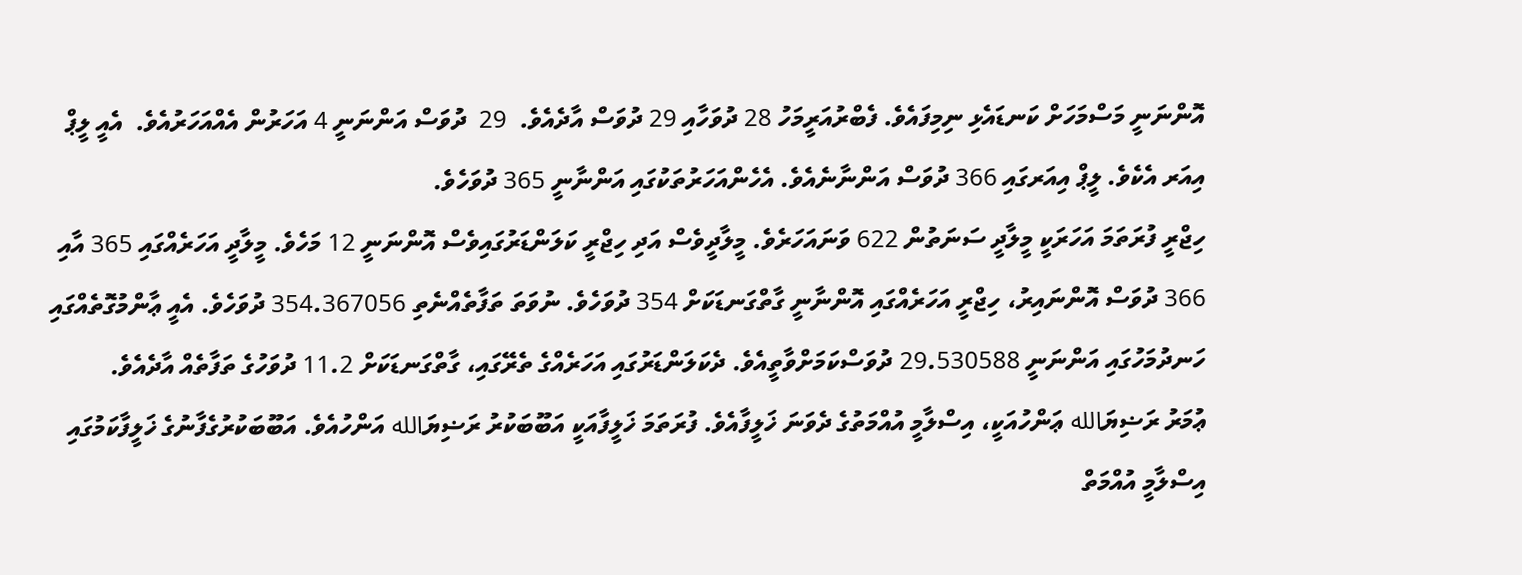އޮންނަނީ މަސްމަހަށް ކަނޑައެޅި ނިމިފައެވެ. ފެބްރުއަރީމަހު 28 ދުވަހާއި 29 ދުވަސް އާދެއެވެ.  29  ދުވަސް އަންނަނީ 4 އަހަރުން އެއްއަހަރުއެވެ.  އެއީ ލީޕް އިއަރ އެކެވެ. ލީޕް އިއަރގައި 366 ދުވަސް އަންނާނެއެވެ. އެހެންއަހަރުތަކުގައި އަންނާނީ 365 ދުވަހެވެ.
ހިޖްރީ ފުރަތަމަ އަހަރަކީ މީލާދީ ސަނަތުން 622 ވަނައަހަރެވެ. މީލާދީވެސް އަދި ހިޖްރީ ކަލަންޑަރުގައިވެސް އޮންނަނީ 12 މަހެވެ. މީލާދީ އަހަރެއްގައި 365 އާއި 366 ދުވަސް އޮންނައިރު، ހިޖްރީ އަހަރެއްގައި އޮންނާނީ ގާތްގަނޑަކަށް 354 ދުވަހެވެ. ނުވަތަ ތަފާތެއްނެތި 354.367056 ދުވަހެވެ. އެއީ ޢާންމުގޮތެއްގައި ހަނދުމަހުގައި އަންނަނީ 29.530588 ދުވަސްކަމަށްވާތީއެވެ. ދެކަލަންޑަރުގައި އަހަރެއްގެ ތެރޭގައި، ގާތްގަނޑަކަށް 11.2 ދުވަހުގެ ތަފާތެއް އާދެއެވެ.
ޢުމަރު ރަޟިޔަالله ޢަންހުއަކީ، އިސްލާމީ އުއްމަތުގެ ދެވަނަ ޚަލީފާއެވެ. ފުރަތަމަ ޚަލީފާއަކީ އަބޫބަކުރު ރަޟިޔަالله އަންހުއެވެ. އަބޫބަކުރުގެފާނުގެ ޚަލީފާކަމުގައި އިސްލާމީ އުއްމަތް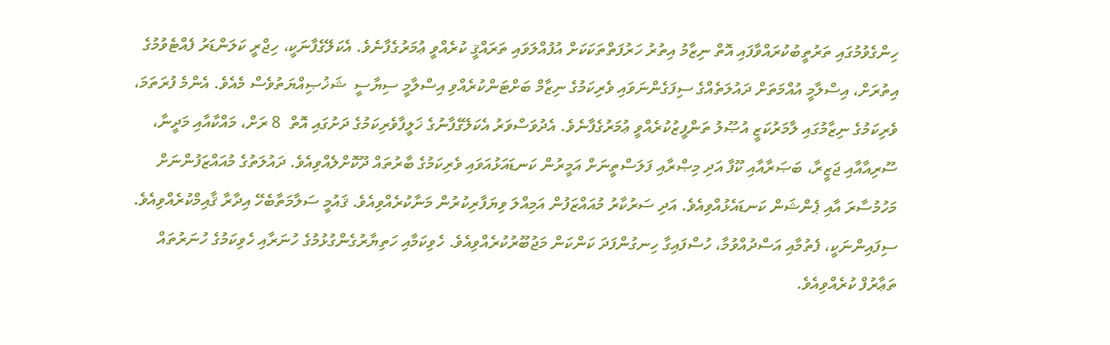ހިންގެވުމުގައި ތަރުތީބުކުރައްވާފައި އޮތް ނިޒާމު އިތުރު ހަރުފަތްތަކަކަށް އުފުއްލަވައި ތަރައްޤީ ކުރެއްވީ ޢުމަރުގެފާނެވެ. އެކަލޭގެފާނަކީ، ހިޖްރީ ކަލަންޑަރު ފެއްޓެވުމުގެ އިތުރަށް، އިސްލާމީ އުއްމަތަށް ދައުލަތެއްގެ ސިފަގެންނަވައި ވެރިކަމުގެ ނިޒާމް ބަށްޓަންކުރެއްވި އިސްލާމީ ސިޔާސީ  ޝަޚުޞިއްޔަތުވެސް މެއެވެ. އެންމެ ފުރަތަމަ، ވެރިކަމުގެ ނިޒާމުގައި ލާމަރުކަޒީ އުޞޫލު ތަންފީޒުކުރެއްވީ ޢުމަރުގެފާނެވެ. އެދުވަސްވަރު އެކަލޭގެފާނުގެ ޚަލީފާވެރިކަމުގެ ދަށުގައި އޮތް  8 ރަށް، މައްކާއާއި މަދީނާ، ސޫރިއާއާއި ޖަޒީރާ، ބަޞަރާއާއި ކޫފާ އަދި މިޞްރާއި ފަލަސްތީނަށް އަމީރުން ކަނޑައަޅުއަވައި ވެރިކަމުގެ ބާރުތައް ދޫކޮށްލެއްވިއެވެ. ދައުލަތުގެ މުއައްޒަފުންނަށް މަހުމުސާރަ އާއި ޕެންޝަން ކަނޑައެޅުއްވިއެވެ. އަދި ސަރުކާރު މުއައްޒަފުން އަމިއްލަ ވިޔަފާރިކުރުން މަނާކުރެއްވިއެވެ. ޤައުމީ ސަލާމަތާބެހޭ އިދާރާ ޤާއިމްކުރެއްވިއެވެ. ސިފައިންނަކީ، ފެތުމާއި އަސްދުއްވުމާ، ހުސްފައިގާ ހިނގުންފަދަ ކަންކަން މަޖުބޫރުކުރެއްވިއެވެ. ހެވިކަމާއި ހަތިޔާރުގެންގުޅުމުގެ ހުނަރާއި ހެވިކަމުގެ ހުނަރުތައް ތަޢާރުފް ކުރެއްވިއެވެ.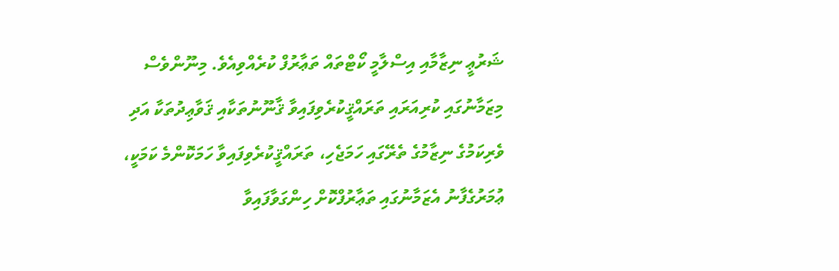ޝަރުޢީ ނިޒާމާއި އިސްލާމީ ކޯޓްތައް ތަޢާރުފް ކުރެއްވިއެވެ. މިނޫންވެސް މިޒަމާނުގައި ކުރިއަރައި ތަރައްޤީކުރެވިފައިވާ ޤާނޫނުތަކާއި ޤަވާޢިދުތަކާ އަދި ވެރިކަމުގެ ނިޒާމުގެ ތެރޭގައި ހަމަޖެހި، ތަރައްޤީކުރެވިފައިވާ ހަމަކޮންމެ ކަމަކީ، ޢުމަރުގެފާނު އެޒަމާނުގައި ތަޢާރުފްކޮށް ހިންގަވާފައިވާ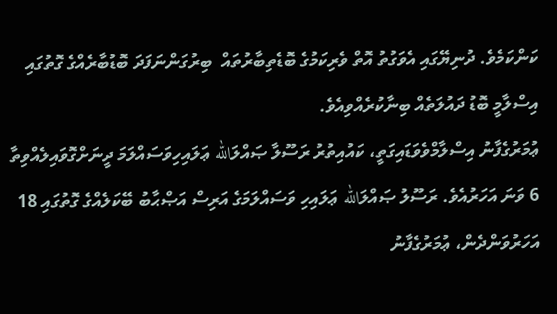ކަންކަމެވެ. ދުނިޔޭގައި އެވަގުތު އޮތް ވެރިކަމުގެ ބޮޑެތިބާރުތައް  ބިރުގަންނަފަދަ ބޮޑުބާރެއްގެ ގޮތުގައި އިސްލާމީ ބޮޑު ދައުލަތެއް ބިނާކުރެއްވިއެވެ.
ޢުމަރުގެފާނު އިސްލާމްވެވަޑައިގަތީ، ކައުއިތުރު ރަސޫލާ ޞައްލަالله ޢަލައިހިވަސައްލަމަ ދީނަށްގޮވައިލެއްވިތާ 6 ވަނަ އަހަރުއެވެ. ރަސޫލު ޞައްލަالله ޢަލައިހި ވަސައްލަމަގެ އަރިސް އަޞްޙާބު ބޭކަލެއްގެ ގޮތުގައި 18 އަހަރުވަންދެން، ޢުމަރުގެފާނު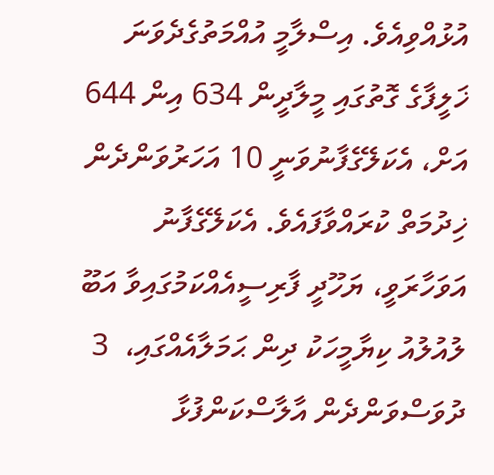އުޅުއްވިއެވެ. އިސްލާމީ އުއްމަތުގެދެވަނަ ޚަލީފާގެ ގޮތުގައި މީލާދީން 634 އިން 644 އަށް، އެކަލޭގެފާނުވަނީ 10 އަހަރުވަންދެން ޚިދުމަތް ކުރައްވާފައެވެ. އެކަލޭގެފާނު އަވަހާރަވީ، ޔަހޫދީ ފާރިސީއެއްކަމުގައިވާ އަބޫ ލުއުލުއު ކިޔާމީހަކު ދިން ޙަމަލާއެއްގައި،  3 ދުވަސްވަންދެން އާލާސްކަންފުޅާ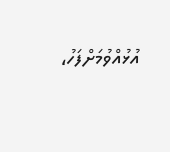އުޅުއްވުމަށްފަހު،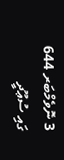3 ނޮވެމްބަރ 644 ގައި ސުޢޫދީ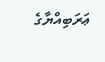ޢަރަބިއްޔާގެ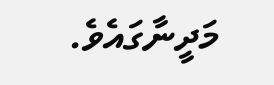މަދީނާގައެވެ.